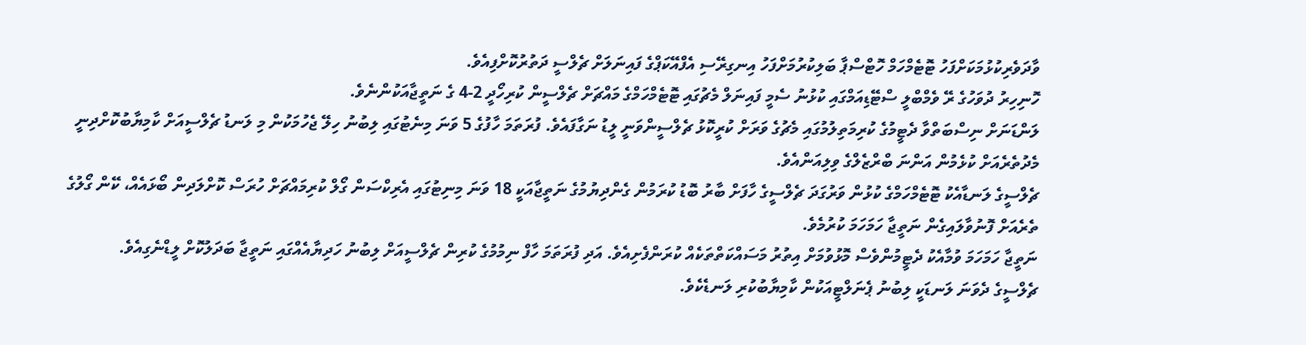ވާދަވެރިކުޅުމަކަށްފަހު ޓޮޓެމްހަމް ހޮޓްސްޕާ ބަލިކުރުމަށްފަހު އިނގިރޭސި އެފްއޭކަޕްގެ ފައިނަލަށް ޗެލްސީ ދަތުރުކޮށްފިއެވެ.
ހޮނިހިރު ދުވަހުގެ ރޭ ވެމްބްލީ ސްޓޭޑިއަމްގައި ކުޅުނު ސެމީ ފައިނަލް މެޗުގައި ޓޮޓެމްހަމްގެ މައްޗަށް ޗެލްސީން ކުރިހޯދީ 2-4 ގެ ނަތީޖާއަކުންނެވެ.
ލަންޑަނަށް ނިސްބަތްވާ ދެޓީމުގެ ކުރިމަތިލުމުގައި މެޗުގެ ވަރަށް ކުރީކޮޅު ޗެލްސީންވަނީ ލީޑު ނަގާފައެވެ. ފުރަތަމަ ހާފުގެ 5 ވަނަ މިނެޓުގައި ލިބުނު ހިލޭ ޖެހުމަކުން މި ލަނޑު ޗެލްސީއަށް ކާމިޔާބުކޮށްދިނީ މެދުތެރެއަށް ކުޅެމުން އަންނަ ބްރްޒެލްގެ ވިލިއަންއެވެ.
ޗެލްސީގެ ލަނޑާއެކު ޓޮޓެމްހަމްގެ ކުޅުން ވަރުގަދަ ޗެލްސީގެ ހާފަށް ބާރު ބޮޑު ކުރަމުން ގެންދިޔުމުގެ ނަތީޖާއަކީ 18 ވަނަ މިނިޓުގައި އެރިކްސަން ގޯލް ކުރިމައްޗަށް ހުރަސް ކޮށްލަދިން ބޯޅައެއް، ކޭން ގޯލުގެ ތެރެއަށް ފޮނުވާލައިގެން ނަތީޖާ ހަމަހަމަ ކުރުމެވެ.
ނަތީޖާ ހަމަހަމަ ވުމާއެކު ދެޓީމުންވެސް މޮޅުވުމަށް އިތުރު މަސައްކަތްތަކެއް ކުރަންފެށިއެވެ. އަދި ފުރަތަމަ ހާފް ނިމުމުގެ ކުރިން ޗެލްސީއަށް ލިބުނު ހަދިޔާއެއްގައި ނަތީޖާ ބަދަލުކޮށް ލީޑްނެގިއެވެ.
ޗެލްސީގެ ދެވަނަ ލަނޑަކީ ލިބުނު ޕެނަލްޓީއަކުން ކާމިޔާބުކުރި ލަނޑެކެވެ.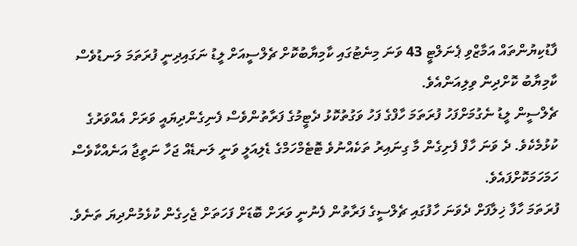ފާޑުކިޔުންތައް އަމާޒްވި ޕެނަލްޓީ 43 ވަނަ މިނެޓުގައި ކާމިޔާބުކޮށް ޗެލްސީއަށް ލީޑު ނަގައިދިނީ ފުރަތަމަ ލަނޑުވެސް ކާމިޔާބު ކޮށްދިން ވިލިއަންއެވެ.
ޗެލްސީން ލީޑު ނެގުމަށްފަހު ފުރަތަމަ ހާފްގެ ފަހު ވަގުތުކޮޅު ދެޓީމުގެ ފަރާތުންވެސް ފެނިގެންދިޔައީ ވަރަށް އެއްވަރުގެ ކުޅުމެކެވެ. ދެ ވަނަ ހާފް ފެށިގެން މާ ގިނައިރު ތަކެއްނުވެ ޓޮޓެމްހަމްގެ ޑެލިއަލީ ވަނީ ލަނޑެއް ޖަހާ ނަތީޖާ އަނެއްކާވެސް ހަމަހަމަކޮށްފައެވެ.
ފުރަތަމަ ހާފާ ޚިލާފަށް ދެވަނަ ހާފުގައި ޗެލްސީގެ ފަރާތުން ފެނުނީ ވަރަށް ބޮޑަށް ފަހަތަށް ޖެހިގެން ކުޅެމުންދިޔަ ތަނެވެ.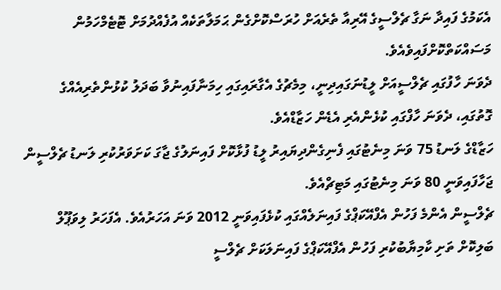އެކަމުގެ ފައިދާ ނަގާ ޗެލްސީގެ އޭރިއާ ތެރެއަށް ހުރަސްކޮށްގެން ޙަމަލާތަކެއް އުފެއްދުމަށް ޓޮޓެމްހަމުން މަސައްކަތްކޮށްފައިވެއެވެ.
ދެވަނަ ހާފުގައި ޗެލްސީއަށް ލީޑުނަގައިދިނީ، މިމެޗުގެ އެގާރައިގައި ހިމަނާފައިނުވާ ބަދަލު ކުޅުންތެރިއެއްގެ ގޮތުގައި، ދެވަނަ ހާފްގައި ކުޅެންއެރި އެޑެން ހަޒާޑްއެވެ.
ހަޒާޑްގެ ލަނޑު 75 ވަނަ މިނެޓުގައި ފެނިގެންދިޔައިރު ލީޑު ފުޅާކޮށް ފައިނަލުގެ ޖާގަ ކަށަވަރުކުރި ލަނޑު ޗެލްސީން ޖަހާފައިވަނީ 80 ވަނަ މިނެޓުގައި މަޓިޗްއެވެ.
ޗެލްސީން އެންމެ ފަހުން އެފްއޭކަޕްގެ ފައިނަލެއްގައި ކުޅެފައިވަނީ 2012 ވަނަ އަހަރުއެވެ. އެފަހަރު ލިވަޕޫލް ބަލިކޮށް ތަށި ކާމިޔާބުކުރި ފަހުން އެފްއޭކަޕްގެ ފައިނަލަކަށް ޗެލްސީ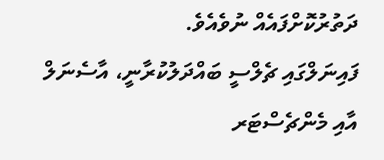ދަތުރުކޮށްފައެއް ނުވެއެވެ.
ފައިނަލްގައި ޗެލްސީ ބައްދަލުކުރާނީ، އާސެނަލް އާއި މެންޗެސްޓަރ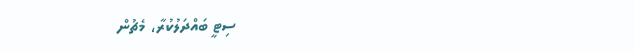ސިޓީ ބައްދަލުކުރާ، މެޗުން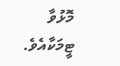މޮޅުވާ ޓީމަކާއެވެ.